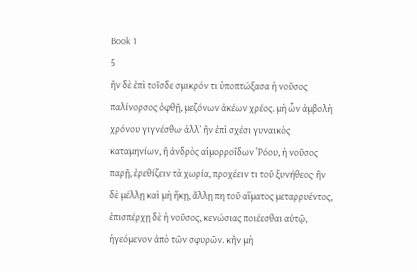Book 1
5
ἢν δὲ ἐπὶ τοῖσδε σμικρόν τι ὑποπτώξασα ἡ νοῦσος παλίνορσος ὀφθῇ, μεζόνων ἀκέων χρέος. μὴ ὦν ἀμβολὴ χρόνου γιγνέσθω· ἀλλʼ ἢν ἐπὶ σχέσι γυναικὸς καταμηνίων, ἢ ἀνδρὸς αἱμορροΐδων Ῥόου, ἡ νοῦσος παρῇ, ἐρεθίζειν τὰ χωρία, προχέειν τι τοῦ ξυνήθεος· ἢν δὲ μέλλῃ καὶ μὴ ἥκῃ, ἄλλῃ πη τοῦ αἵματος μεταρρυέντος, ἐπισπέρχῃ δὲ ἡ νοῦσος, κενώσιας ποιέεσθαι αὐτῷ, ἡγεόμενον ἀπὸ τῶν σφυρῶν. κἢν μὴ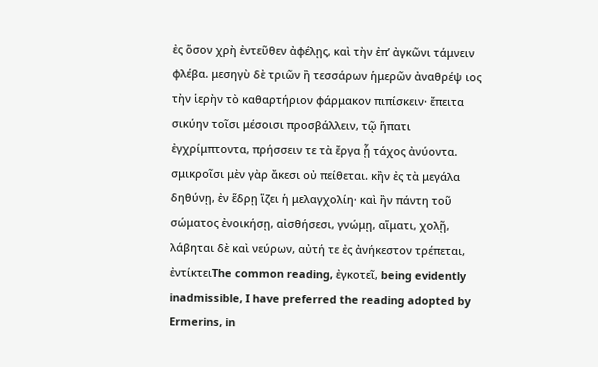ἐς ὅσον χρὴ ἐντεῦθεν ἀφέλῃς, καὶ τὴν ἐπʼ ἀγκῶνι τάμνειν φλέβα. μεσηγὺ δὲ τριῶν ἢ τεσσάρων ἡμερῶν ἀναθρέψ ιος τὴν ἱερὴν τὸ καθαρτήριον φάρμακον πιπίσκειν· ἔπειτα σικύην τοῖσι μέσοισι προσβάλλειν, τῷ ἥπατι ἐγχρίμπτοντα, πρήσσειν τε τὰ ἔργα ᾗ τάχος ἀνύοντα. σμικροῖσι μὲν γὰρ ἄκεσι οὐ πείθεται. κἢν ἐς τὰ μεγάλα δηθύνῃ, ἐν ἕδρῃ ἵζει ἡ μελαγχολίη· καὶ ἢν πάντη τοῦ σώματος ἐνοικήσῃ, αἰσθήσεσι, γνώμῃ, αἵματι, χολῇ, λάβηται δὲ καὶ νεύρων, αὐτή τε ἐς ἀνήκεστον τρέπεται, ἐντίκτειThe common reading, ἐγκοτεῖ, being evidently inadmissible, I have preferred the reading adopted by Ermerins, in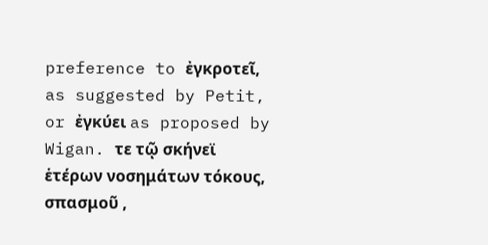preference to ἐγκροτεῖ, as suggested by Petit, or ἐγκύει as proposed by Wigan. τε τῷ σκήνεϊ ἑτέρων νοσημάτων τόκους, σπασμοῦ ,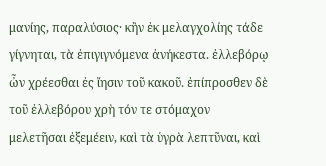μανίης, παραλύσιος· κἢν ἐκ μελαγχολίης τάδε γίγνηται, τὰ ἐπιγιγνόμενα ἀνήκεστα. ἐλλεβόρῳ ὦν χρέεσθαι ἐς ἴησιν τοῦ κακοῦ. ἐπίπροσθεν δὲ τοῦ ἐλλεβόρου χρὴ τόν τε στόμαχον μελετῆσαι ἐξεμέειν, καὶ τὰ ὑγρὰ λεπτῦναι, καὶ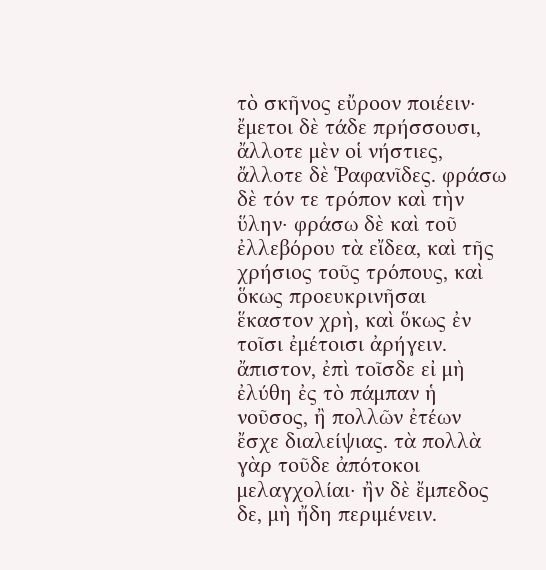τὸ σκῆνος εὔροον ποιέειν· ἔμετοι δὲ τάδε πρήσσουσι, ἄλλοτε μὲν οἱ νήστιες, ἄλλοτε δὲ Ῥαφανῖδες. φράσω δὲ τόν τε τρόπον καὶ τὴν ὕλην· φράσω δὲ καὶ τοῦ ἐλλεβόρου τὰ εἴδεα, καὶ τῆς χρήσιος τοῦς τρόπους, καὶ ὅκως προευκρινῆσαι ἕκαστον χρὴ, καὶ ὅκως ἐν τοῖσι ἐμέτοισι ἀρήγειν. ἄπιστον, ἐπὶ τοῖσδε εἰ μὴ ἐλύθη ἐς τὸ πάμπαν ἡ νοῦσος, ἢ πολλῶν ἐτέων ἔσχε διαλείψιας. τὰ πολλὰ γὰρ τοῦδε ἀπότοκοι μελαγχολίαι· ἢν δὲ ἔμπεδος δε, μὴ ἤδη περιμένειν.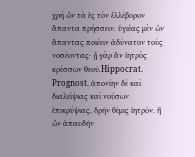χρὴ ὦν τὰ ἐς τὸν ἐλλέβορον ἅπαντα πρήσσειν. ὑγιέας μὲν ὦν ἅπαντας ποιέειν ἀδύνατον τοὺς νοσέοντας· ᾖ γὰρ ἂν ἰητρὸς κρέσσων θεοῦ.Hippocrat. Prognost. ἀπονίην δὲ καὶ διαλείψιας καὶ νούσων ἐπικρύψιας, δρῆν θέμις ἰητρόν. ἢ ὦν ἀπαυδῆν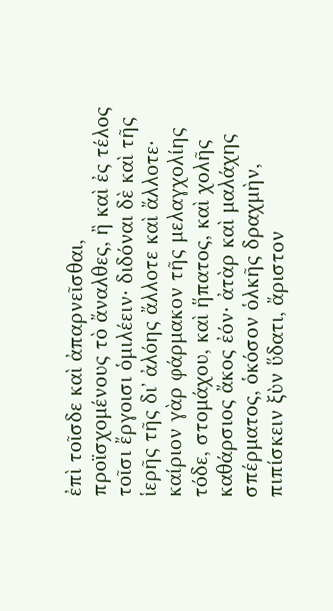ἐπὶ τοῖσδε καὶ ἀπαρνεῖσθαι, προϊσχομένους τὸ ἄναλθες, ἢ καὶ ἐς τέλος τοῖσι ἔργοισι ὁμιλέειν· διδόναι δὲ καὶ τῆς ἱερῆς τῆς διʼ ἀλόης ἄλλοτε καὶ ἄλλοτε· καίριον γὰρ φάρμακον τῆς μελαγχολίης τόδε, στομάχου, καὶ ἥπατος, καὶ χολῆς καθάρσιος ἄκος ἐόν· ἀτὰρ καὶ μαλάχης σπέρματος, ὁκόσον ὁλκῆς δραχμὴν, πιπίσκειν ξὺν ὕδατι, ἄριστον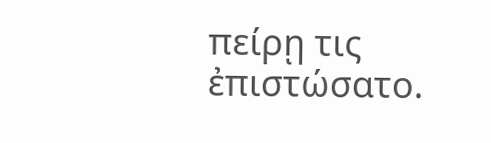πείρῃ τις ἐπιστώσατο.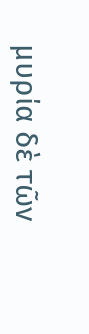μυρία δὲ τῶν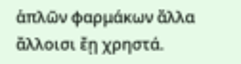ἁπλῶν φαρμάκων ἄλλα ἄλλοισι ἔῃ χρηστά.